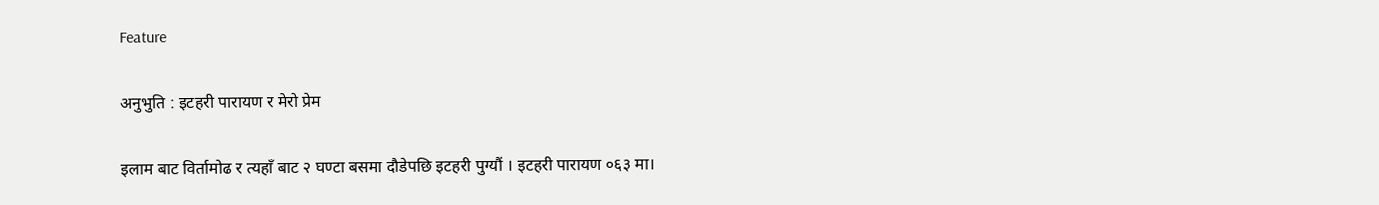Feature

अनुभुति : इटहरी पारायण र मेरो प्रेम

इलाम बाट विर्तामोढ र त्यहाँ बाट २ घण्टा बसमा दौडेपछि इटहरी पुग्यौं । इटहरी पारायण ०६३ मा।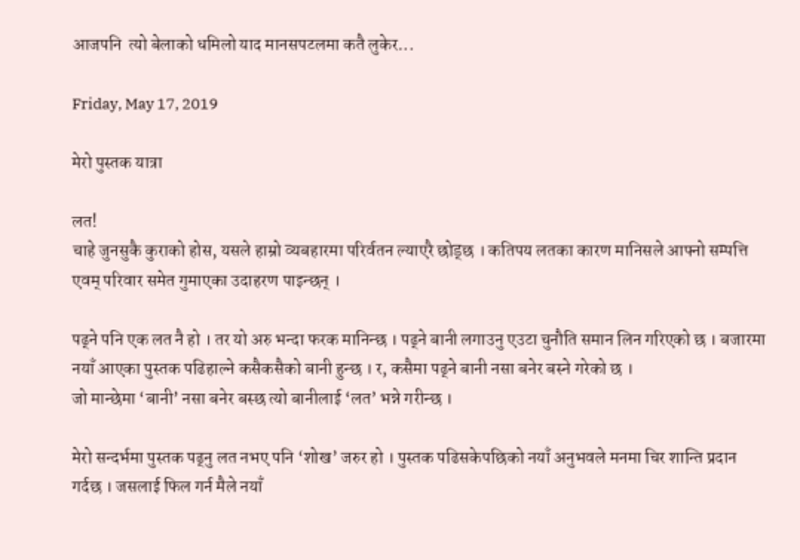आजपनि  त्यो बेलाको धमिलो याद मानसपटलमा कतै लुकेर...

Friday, May 17, 2019

मेरो पुस्तक यात्रा

लत!
चाहे जुनसुकै कुराको होस, यसले हाम्रो व्यबहारमा परिर्वतन ल्याएरै छोड्छ । कतिपय लतका कारण मानिसले आफ्नो सम्पत्ति एवम् परिवार समेत गुमाएका उदाहरण पाइन्छन् ।

पढ्ने पनि एक लत नै हो । तर यो अरु भन्दा फरक मानिन्छ । पढ्ने बानी लगाउनु एउटा चुनौति समान लिन गरिएको छ । बजारमा नयाँ आएका पुस्तक पढिहाल्ने कसैकसैको बानी हुन्छ । र, कसैमा पढ्ने बानी नसा बनेर बस्ने गरेको छ ।
जो मान्छेमा ‘बानी’ नसा बनेर बस्छ त्यो बानीलाई ‘लत’ भन्ने गरीन्छ ।

मेरो सन्दर्भमा पुस्तक पढ्नु लत नभए पनि ‘शोख’ जरुर हो । पुस्तक पढिसकेपछिको नयाँ अनुभवले मनमा चिर शान्ति प्रदान गर्दछ । जसलाई फिल गर्न मैले नयाँ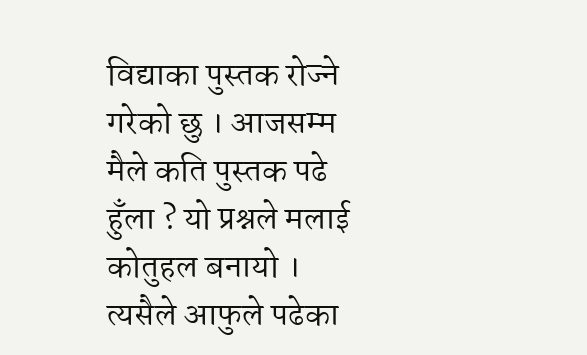विद्याका पुस्तक रोज्ने गरेको छु । आजसम्म मैले कति पुस्तक पढे हुँला ? यो प्रश्नले मलाई कोतुहल बनायो । त्यसैले आफुले पढेका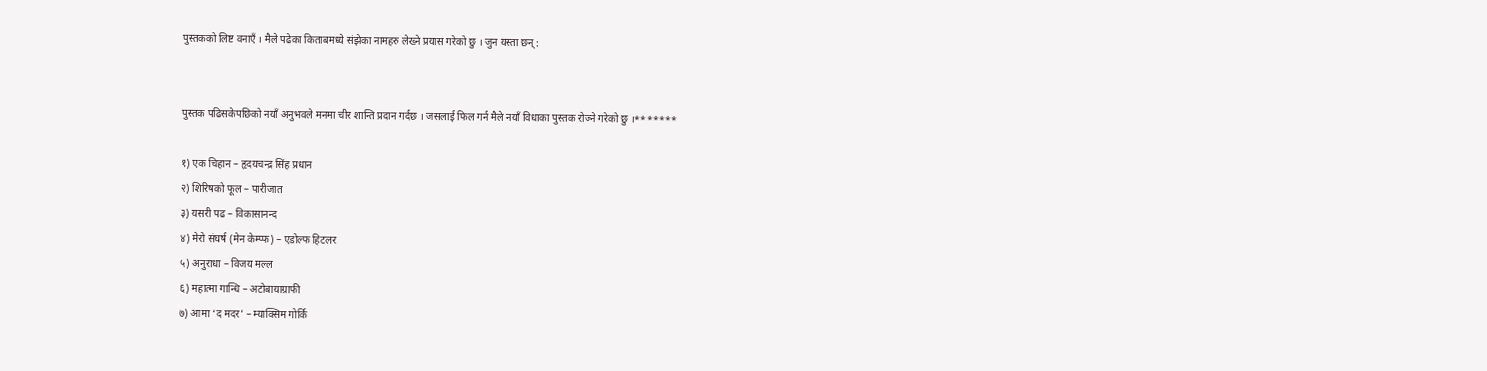पुस्तकको लिष्ट वनाएँ । मैले पढेका किताबमध्ये संझेका नामहरु लेख्ने प्रयास गरेको छु । जुन यस्ता छन् :


पुस्तक पढिसकेपछिको नयाँ अनुभवले मनमा चीर शान्ति प्रदान गर्दछ । जसलाई फिल गर्न मैले नयाँ विधाका पुस्तक रोज्ने गरेको छु ।*******

१) एक चिहान – हृदयचन्द्र सिंह प्रधान
२) शिरिषको फूल – पारीजात
३) यसरी पढ – विकासानन्द
४) मेरो संघर्ष (मेन केम्प्फ) – एडोल्फ हिटलर
५) अनुराधा – विजय मल्ल
६) महात्मा गान्धि – अटोबायाग्राफी
७) आमा ‘द मदर’ – म्याक्सिम गोर्कि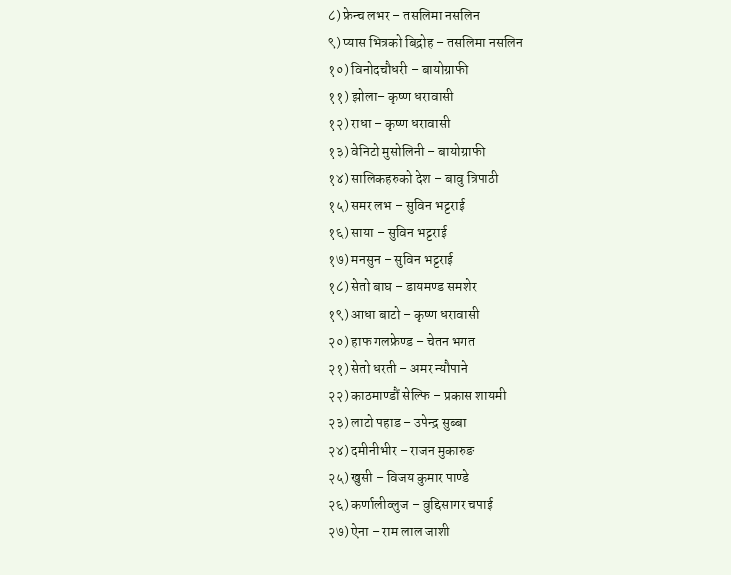८) फ्रेन्च लभर – तसलिमा नसलिन
९) प्यास भित्रको बिद्रोह – तसलिमा नसलिन
१०) विनोदचौधरी – बायोग्राफी
११) झोला– कृष्ण धरावासी
१२) राधा – कृष्ण धरावासी
१३) वेनिटो मुसोलिनी – बायोग्राफी
१४) सालिकहरुको देश – बावु त्रिपाठी
१५) समर लभ – सुविन भट्टराई
१६) साया – सुविन भट्टराई
१७) मनसुन – सुविन भट्टराई
१८) सेतो बाघ – डायमण्ड समशेर
१९) आधा बाटो – कृष्ण धरावासी
२०) हाफ गलफ्रेण्ड – चेतन भगत
२१) सेतो धरती – अमर न्यौपाने
२२) काठमाण्डौं सेल्फि – प्रकास शायमी
२३) लाटो पहाड – उपेन्द्र सुब्बा
२४) दमीनीभीर – राजन मुकारुङ
२५) खुसी – विजय कुमार पाण्डे
२६) कर्णालीव्लुज – वुद्दिसागर चपाई
२७) ऐना – राम लाल जाशी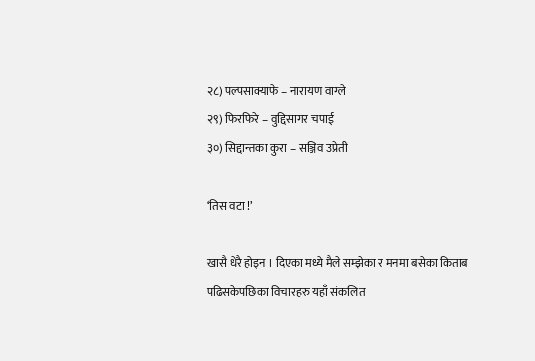२८) पल्पसाक्याफे – नारायण वाग्ले
२९) फिरफिरे – वुद्दिसागर चपाई
३०) सिद्दान्तका कुरा – सञ्जिव उप्रेती

‘तिस वटा !’

खासै धेरै होइन । दिएका मध्ये मैले सम्झेका र मनमा बसेका किताब पढिसकेपछिका विचारहरु यहाँ संकलित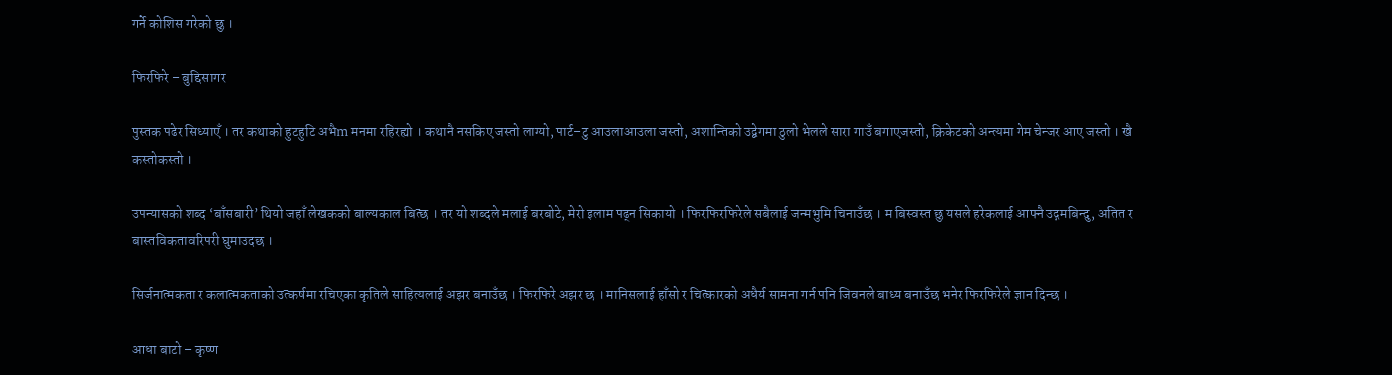गर्ने कोशिस गरेको छु ।

फिरफिरे – बुद्दिसागर

पुस्तक पढेर सिध्याएँ । तर कथाको हुटहुटि अभैm मनमा रहिरह्यो । कथानै नसकिए जस्तो लाग्यो, पार्ट–टु आउलाआउला जस्तो, अशान्तिको उद्बेगमा ठुलो भेलले सारा गाउँ बगाएजस्तो, क्रिकेटको अन्त्यमा गेम चेन्जर आए जस्तो । खै कस्तोकस्तो ।

उपन्यासको शब्द ‘बाँसबारी’ थियो जहाँ लेखकको बाल्यकाल बित्छ । तर यो शब्दले मलाई बरबोटे, मेरो इलाम पढ्न सिकायो । फिरफिरफिरेले सबैलाई जन्मभुमि चिनाउँछ । म बिस्वस्त छु यसले हरेकलाई आफ्नै उद्गमबिन्दु, अतित र बास्तविकतावरिपरी घुमाउदछ ।

सिर्जनात्मकता र कलात्मकताको उत्कर्षमा रचिएका कृतिले साहित्यलाई अझर बनाउँछ । फिरफिरे अझर छ । मानिसलाई हाँसो र चित्कारको अधैर्य सामना गर्न पनि जिवनले बाध्य बनाउँछ भनेर फिरफिरेले ज्ञान दिन्छ ।

आधा बाटो – कृष्ण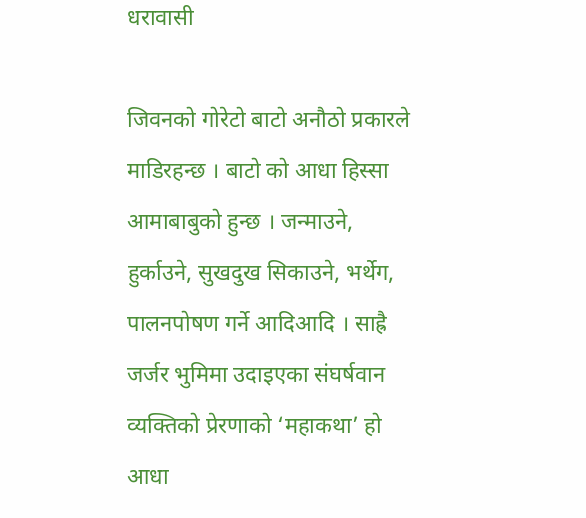धरावासी

जिवनको गोरेटो बाटो अनौठो प्रकारले माडिरहन्छ । बाटो को आधा हिस्सा आमाबाबुको हुन्छ । जन्माउने, हुर्काउने, सुखदुख सिकाउने, भर्थेग, पालनपोषण गर्ने आदिआदि । साह्रै जर्जर भुमिमा उदाइएका संघर्षवान व्यक्तिको प्रेरणाको ‘महाकथा’ हो आधा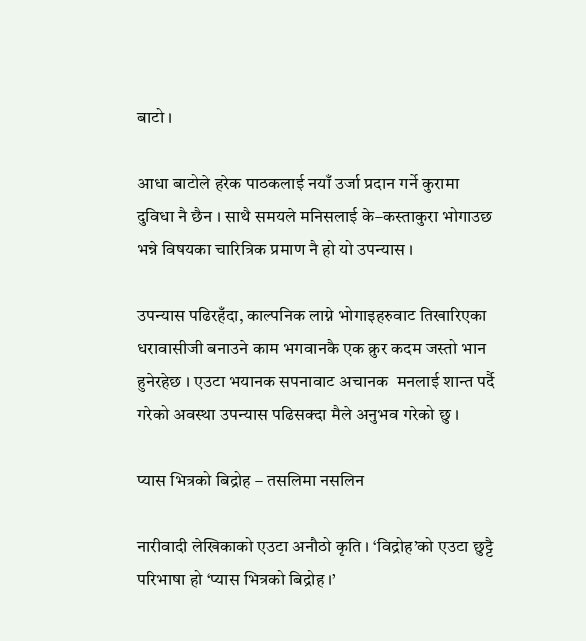बाटो ।

आधा बाटोले हरेक पाठकलाई नयाँ उर्जा प्रदान गर्ने कुरामा दुविधा नै छैन । साथै समयले मनिसलाई के–कस्ताकुरा भोगाउछ भन्ने विषयका चारित्रिक प्रमाण नै हो यो उपन्यास ।

उपन्यास पढिरहँदा, काल्पनिक लाग्ने भोगाइहरुवाट तिखारिएका धरावासीजी बनाउने काम भगवानकै एक क्रुर कदम जस्तो भान हुनेरहेछ । एउटा भयानक सपनावाट अचानक  मनलाई शान्त पर्दै गरेको अवस्था उपन्यास पढिसक्दा मैले अनुभव गरेको छु ।

प्यास भित्रको बिद्रोह – तसलिमा नसलिन

नारीवादी लेखिकाको एउटा अनौठो कृति । ‘विद्रोह’को एउटा छुट्टै परिभाषा हो ‘प्यास भित्रको बिद्रोह ।’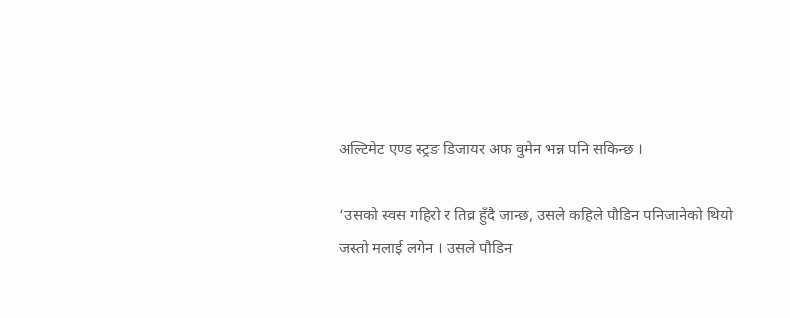अल्टिमेट एण्ड स्ट्रङ डिजायर अफ वुमेन भन्न पनि सकिन्छ ।

‘उसको स्वस गहिरो र तिव्र हुँदै जान्छ, उसले कहिले पौडिन पनिजानेको थियो जस्तो मलाई लगेन । उसले पौडिन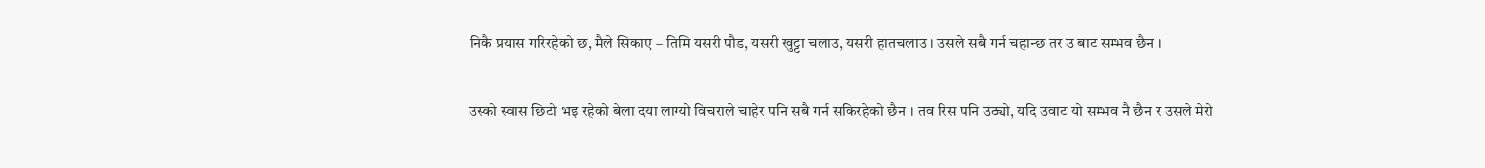निकै प्रयास गरिरहेको छ, मैले सिकाए – तिमि यसरी पौड, यसरी खुट्टा चलाउ, यसरी हातचलाउ । उसले सबै गर्न चहान्छ तर उ बाट सम्भव छैन ।

उस्को स्वास छिटो भइ रहेको बेला दया लाग्यो विचराले चाहेर पनि सबै गर्न सकिरहेको छैन । तव रिस पनि उठ्यो, यदि उवाट यो सम्भव नै छैन र उसले मेरो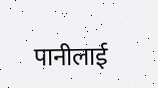पानीलाई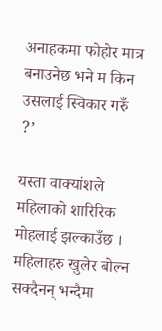अनाहकमा फोहोर मात्र बनाउनेछ भने म किन उसलाई स्विकार गरुँ ?’

यस्ता वाक्यांशले महिलाको शारिरिक मोहलाई झल्काउँछ । महिलाहरु खुलेर बोल्न सक्दैनन् भन्दैमा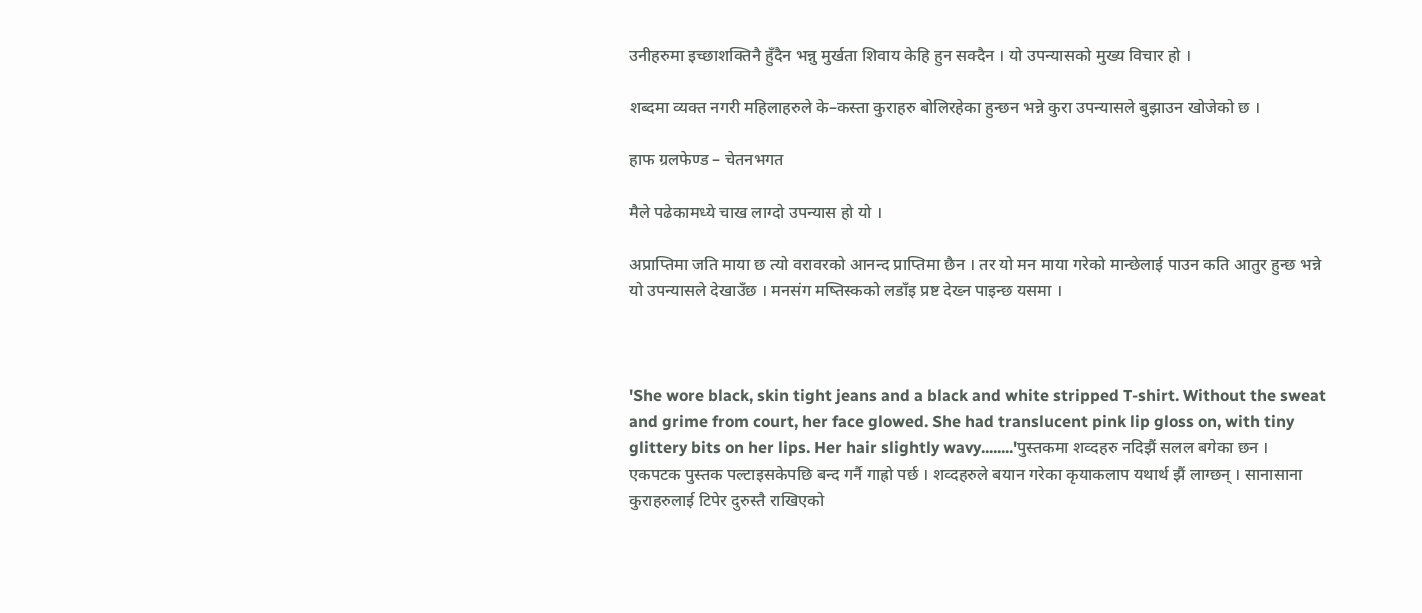उनीहरुमा इच्छाशक्तिनै हुँदैन भन्नु मुर्खता शिवाय केहि हुन सक्दैन । यो उपन्यासको मुख्य विचार हो ।

शब्दमा व्यक्त नगरी महिलाहरुले के–कस्ता कुराहरु बोलिरहेका हुन्छन भन्ने कुरा उपन्यासले बुझाउन खोजेको छ ।

हाफ ग्रलफेण्ड – चेतनभगत

मैले पढेकामध्ये चाख लाग्दो उपन्यास हो यो ।

अप्राप्तिमा जति माया छ त्यो वरावरको आनन्द प्राप्तिमा छैन । तर यो मन माया गरेको मान्छेलाई पाउन कति आतुर हुन्छ भन्ने यो उपन्यासले देखाउँछ । मनसंग मष्तिस्कको लडाँइ प्रष्ट देख्न पाइन्छ यसमा ।



'She wore black, skin tight jeans and a black and white stripped T-shirt. Without the sweat and grime from court, her face glowed. She had translucent pink lip gloss on, with tiny glittery bits on her lips. Her hair slightly wavy........'पुस्तकमा शव्दहरु नदिझैं सलल बगेका छन ।
एकपटक पुस्तक पल्टाइसकेपछि बन्द गर्नै गाह्रो पर्छ । शव्दहरुले बयान गरेका कृयाकलाप यथार्थ झैं लाग्छन् । सानासाना कुराहरुलाई टिपेर दुरुस्तै राखिएको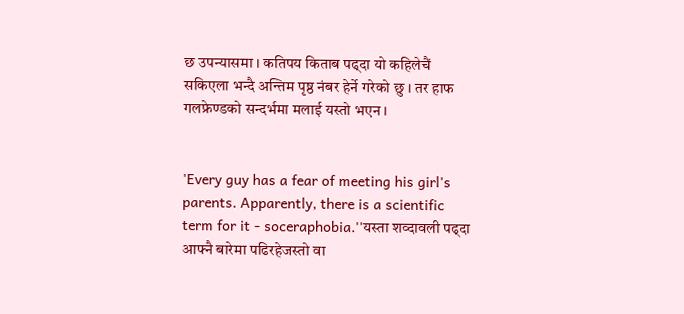छ उपन्यासमा । कतिपय किताब पढ्दा यो कहिलेचैं सकिएला भन्दै अन्तिम पृष्ठ नंबर हेर्ने गरेको छु । तर हाफ गलफ्रेण्डको सन्दर्भमा मलाई यस्तो भएन ।


'Every guy has a fear of meeting his girl's parents. Apparently, there is a scientific term for it - soceraphobia.''यस्ता शव्दावली पढ्दा आफ्नै बारेमा पढिरहेजस्तो वा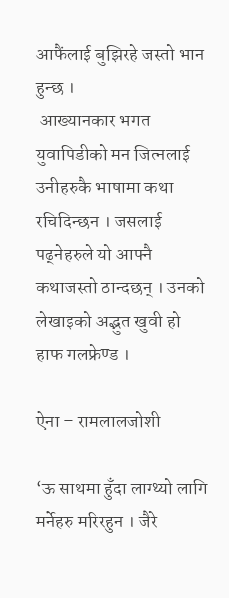आफैंलाई बुझिरहे जस्तो भान हुन्छ ।
 आख्यानकार भगत युवापिडीको मन जित्नलाई उनीहरुकै भाषामा कथा रचिदिन्छन । जसलाई पढ्नेहरुले यो आफ्नै कथाजस्तो ठान्दछन् । उनको लेखाइको अद्भुत खुवी हो हाफ गलफ्रेण्ड ।

ऐना – रामलालजोशी

‘ऊ साथमा हुँदा लाग्थ्यो लागि मर्नेहरु मरिरहुन । जैरे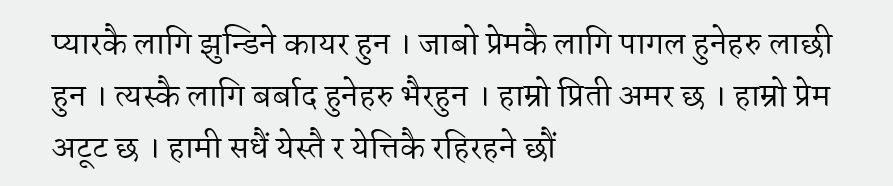प्यारकै लागि झुन्डिने कायर हुन । जाबो प्रेमकै लागि पागल हुनेहरु लाछी हुन । त्यस्कै लागि बर्बाद हुनेहरु भैरहुन । हाम्रो प्रिती अमर छ । हाम्रो प्रेम अटूट छ । हामी सधैं येस्तै र येत्तिकै रहिरहने छौं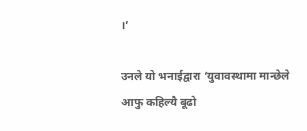।’

उनले यो भनाईद्वारा ‘युवावस्थामा मान्छेले आफु कहिल्यै बूढो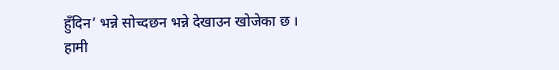हुँदिन’ भन्ने सोच्दछन भन्ने देखाउन खोजेका छ । हामी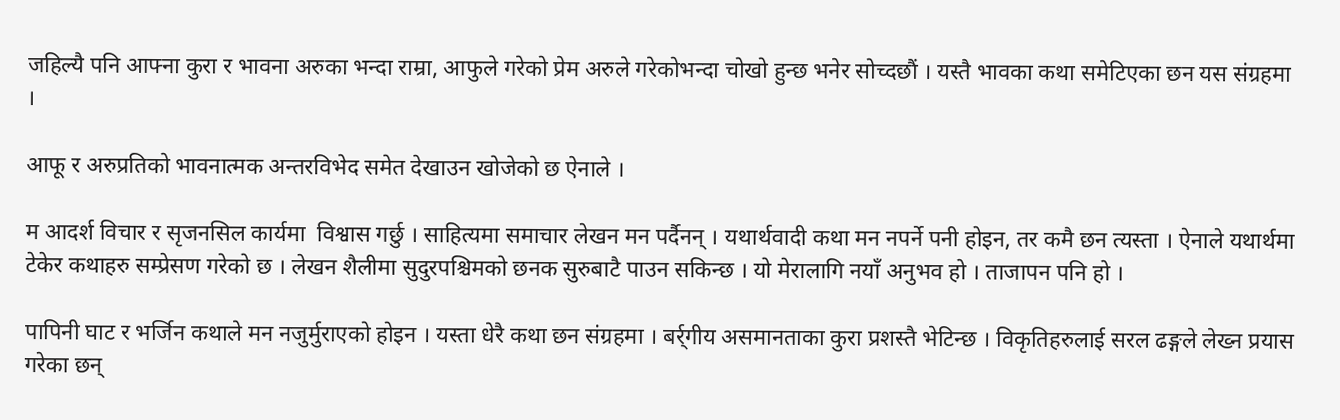जहिल्यै पनि आफ्ना कुरा र भावना अरुका भन्दा राम्रा, आफुले गरेको प्रेम अरुले गरेकोभन्दा चोखो हुन्छ भनेर सोच्दछौं । यस्तै भावका कथा समेटिएका छन यस संग्रहमा ।

आफू र अरुप्रतिको भावनात्मक अन्तरविभेद समेत देखाउन खोजेको छ ऐनाले ।

म आदर्श विचार र सृजनसिल कार्यमा  विश्वास गर्छु । साहित्यमा समाचार लेखन मन पर्दैनन् । यथार्थवादी कथा मन नपर्ने पनी होइन, तर कमै छन त्यस्ता । ऐनाले यथार्थमा टेकेर कथाहरु सम्प्रेसण गरेको छ । लेखन शैलीमा सुदुरपश्चिमको छनक सुरुबाटै पाउन सकिन्छ । यो मेरालागि नयाँ अनुभव हो । ताजापन पनि हो ।

पापिनी घाट र भर्जिन कथाले मन नजुर्मुराएको होइन । यस्ता धेरै कथा छन संग्रहमा । बर्र्गीय असमानताका कुरा प्रशस्तै भेटिन्छ । विकृतिहरुलाई सरल ढङ्गले लेख्न प्रयास गरेका छन्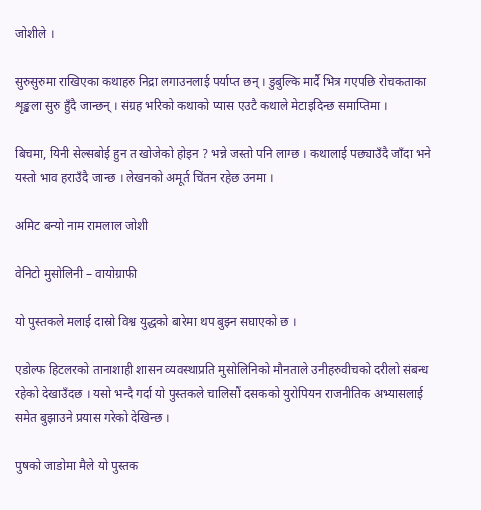जोशीले ।

सुरुसुरुमा राखिएका कथाहरु निद्रा लगाउनलाई पर्याप्त छन् । डुबुल्कि मार्दै भित्र गएपछि रोचकताका शृङ्खला सुरु हुँदै जान्छन् । संग्रह भरिको कथाको प्यास एउटै कथाले मेटाइदिन्छ समाप्तिमा ।

बिचमा, यिनी सेल्सबोई हुन त खोजेको होइन ? भन्ने जस्तो पनि लाग्छ । कथालाई पछ्याउँदै जाँदा भने यस्तो भाव हराउँदै जान्छ । लेखनको अमूर्त चिंतन रहेछ उनमा ।

अमिट बन्यो नाम रामलाल जोशी

वेनिटो मुसोलिनी – वायोग्राफी

यो पुस्तकले मलाई दास्रो विश्व युद्धको बारेमा थप बुझ्न सघाएको छ ।

एडोल्फ हिटलरको तानाशाही शासन व्यवस्थाप्रति मुसोलिनिको मौनताले उनीहरुवीचको दरीलो संबन्ध रहेको देखाउँदछ । यसो भन्दै गर्दा यो पुस्तकले चालिसौं दसकको युरोपियन राजनीतिक अभ्यासलाई समेत बुझाउने प्रयास गरेको देखिन्छ ।

पुषको जाडोमा मैले यो पुस्तक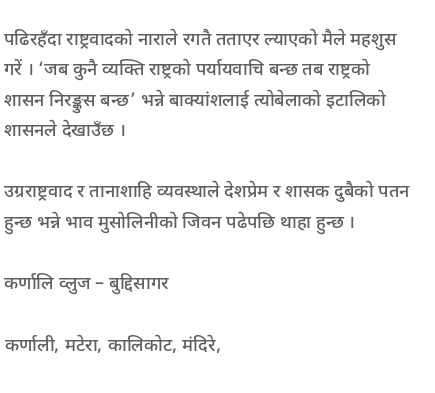पढिरहँदा राष्ट्रवादको नाराले रगतै तताएर ल्याएको मैले महशुस गरें । ‘जब कुनै व्यक्ति राष्ट्रको पर्यायवाचि बन्छ तब राष्ट्रको शासन निरङ्कुस बन्छ’ भन्ने बाक्यांशलाई त्योबेलाको इटालिको शासनले देखाउँछ ।

उग्रराष्ट्रवाद र तानाशाहि व्यवस्थाले देशप्रेम र शासक दुबैको पतन हुन्छ भन्ने भाव मुसोलिनीको जिवन पढेपछि थाहा हुन्छ ।

कर्णालि व्लुज – बुद्दिसागर

कर्णाली, मटेरा, कालिकोट, मंदिरे,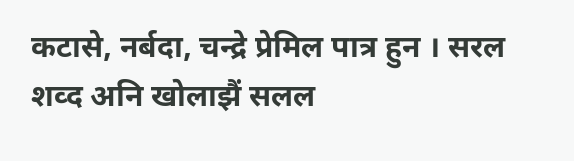कटासे, नर्बदा, चन्द्रे प्रेमिल पात्र हुन । सरल शव्द अनि खोलाझैं सलल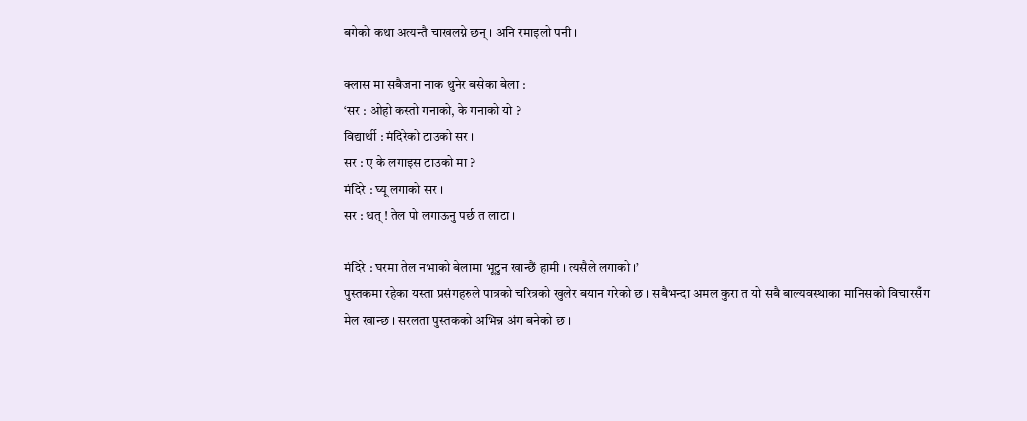बगेको कथा अत्यन्तै चाखलग्ने छन् । अनि रमाइलो पनी ।

क्लास मा सबैजना नाक थुनेर बसेका बेला :
‘सर : ओहो कस्तो गनाको, के गनाको यो ?
विद्यार्थी : मंदिरेको टाउको सर ।
सर : ए के लगाइस टाउको मा ?
मंदिरे : घ्यू लगाको सर ।
सर : धत् ! तेल पो लगाऊनु पर्छ त लाटा ।

मंदिरे : घरमा तेल नभाको बेलामा भूटुन खान्छैं हामी । त्यसैले लगाको ।’
पुस्तकमा रहेका यस्ता प्रसंगहरुले पात्रको चरित्रको खुलेर बयान गरेको छ । सबैभन्दा अमल कुरा त यो सबै बाल्यवस्थाका मानिसको विचारसँग मेल खान्छ । सरलता पुस्तकको अभिन्न अंग बनेको छ ।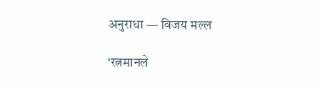अनुराधा — विजय मल्ल

‘रत्नमानले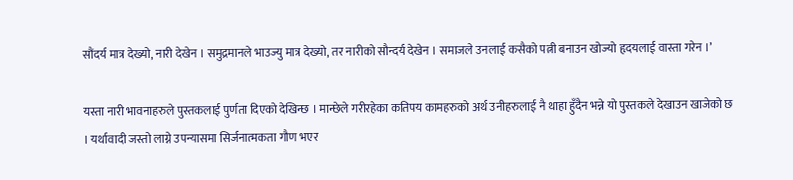सौंदर्य मात्र देख्यो, नारी देखेन । समुद्रमानले भाउज्यु मात्र देख्यो, तर नारीको सौन्दर्य देखेन । समाजले उनलाई कसैको पत्नी बनाउन खोज्यो हृदयलाई वास्ता गरेन ।’

यस्ता नारी भावनाहरुले पुस्तकलाई पुर्णता दिएको देखिन्छ । मान्छेले गरीरहेका कतिपय कामहरुको अर्थ उनीहरुलाई नै थाहा हुँदैन भन्ने यो पुस्तकले देखाउन खाजेको छ । यर्थावादी जस्तो लाग्ने उपन्यासमा सिर्जनात्मकता गौण भएर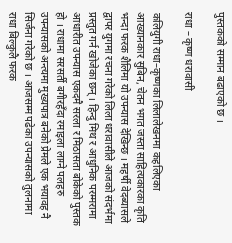पुस्तकको सम्मान बढाएको छ ।

राधा – कृष्ण धरावासी

कलियुगी राधा–कृष्णका लिलालेखनमा कहलिएका आख्यानकार सुबिन, चेतन भगत जस्ता साहित्यकारका कृति भन्दा फरक शैलिमा यो उपन्यास देखिन्छ । महर्षी वेदब्यासले द्वापर युगमा रचना गरेको लिला धरावासीले आजको संदर्भमा प्रस्तुत गर्न खोजेका छन् । हिन्दु मिथ र आधुनिक परम्मरामा आधारीत उपन्यास एकदमै सरला र मिठासता बोकेको पुस्तक हो । राधामा सरसर्ती बगीरहँदा रमाइला लाग्ने पलहरु उपन्यासको अन्त्यमा मुख्यपात्र बनेको प्रेमले एक भयावह नै सिर्जना गरेको छ । आजसम्म पढेका उपन्यासको तुलनामा राधा बिल्कुलै फरक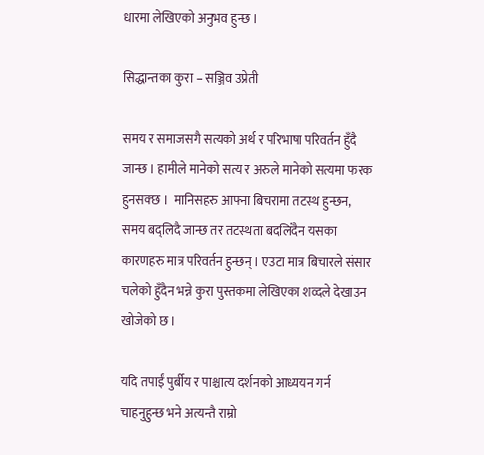धारमा लेखिएको अनुभव हुन्छ ।

सिद्धान्तका कुरा – सञ्जिव उप्रेती

समय र समाजसगै सत्यको अर्थ र परिभाषा परिवर्तन हुँदै जान्छ । हामीले मानेको सत्य र अरुले मानेको सत्यमा फरक हुनसक्छ ।  मानिसहरु आफ्ना बिचरामा तटस्थ हुन्छन, समय बद्लिदै जान्छ तर तटस्थता बदलिँदैन यसका कारणहरु मात्र परिवर्तन हुन्छन् । एउटा मात्र बिचारले संसार चलेको हुँदैन भन्ने कुरा पुस्तकमा लेखिएका शव्दले देखाउन खोजेको छ ।

यदि तपाईं पुर्बीय र पाश्चात्य दर्शनको आध्ययन गर्न चाहनुहुन्छ भने अत्यन्तै राम्रो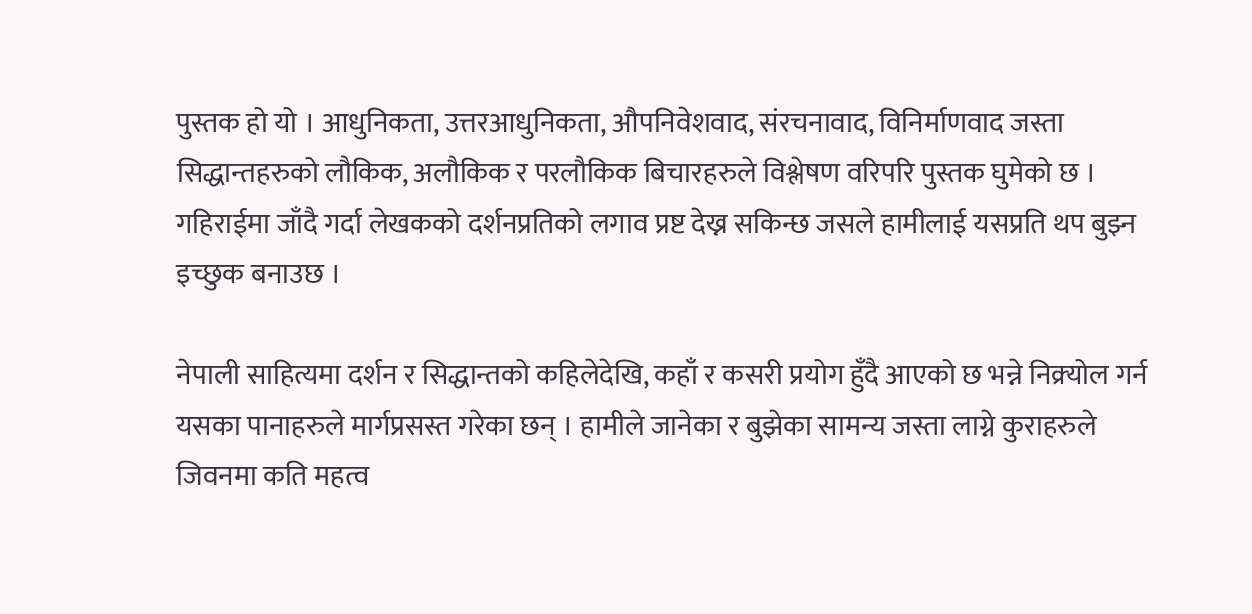पुस्तक हो यो । आधुनिकता, उत्तरआधुनिकता, औपनिवेशवाद, संरचनावाद, विनिर्माणवाद जस्ता सिद्धान्तहरुको लौकिक, अलौकिक र परलौकिक बिचारहरुले विश्लेषण वरिपरि पुस्तक घुमेको छ । गहिराईमा जाँदै गर्दा लेखकको दर्शनप्रतिको लगाव प्रष्ट देख्न सकिन्छ जसले हामीलाई यसप्रति थप बुझ्न इच्छुक बनाउछ ।

नेपाली साहित्यमा दर्शन र सिद्धान्तको कहिलेदेखि, कहाँ र कसरी प्रयोग हुँदै आएको छ भन्ने निक्र्योल गर्न यसका पानाहरुले मार्गप्रसस्त गरेका छन् । हामीले जानेका र बुझेका सामन्य जस्ता लाग्ने कुराहरुले जिवनमा कति महत्व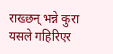राख्छन् भन्ने कुरा यसले गहिरिएर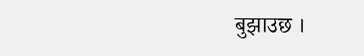बुझाउछ ।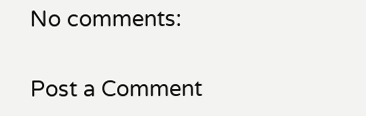No comments:

Post a Comment